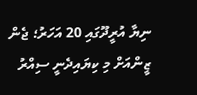ނިޔާ އުރީދޫގައި 20 އަހަރު؛ ޖެން ޒީންއަށް މި ކިޔައިދެނީ ސިއްރު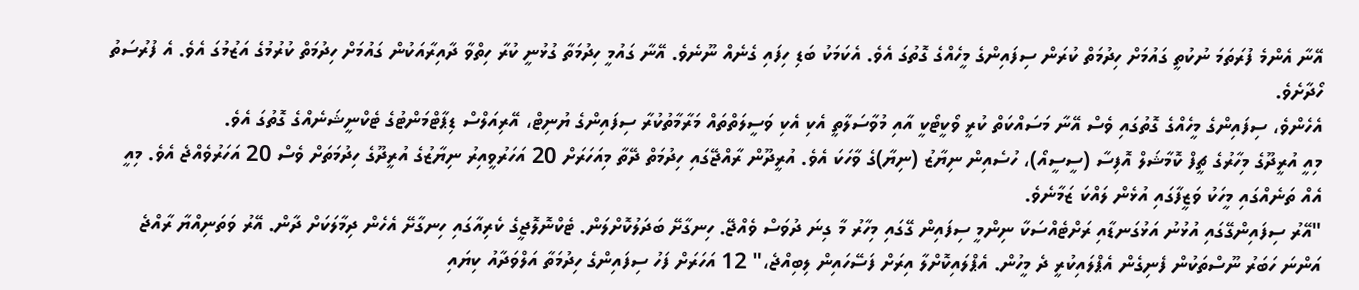އޭނާ އެންމެ ފުރަތަމަ ނުކުތީ ގައުމަށް ހިދުމަތް ކުރަން ސިފައިންގެ މީހެއްގެ ގޮތުގަ އެވެ. އެކަމަކު ބަޑި ހިފައި ގެނެއް ނޫނެވެ. އޭނާ ގައުމީ ހިދުމަތާ ގުޅުނީ ކުރާ ހިތްވާ ދާއިރާއަކުން ގައުމަށް ހިދުމަތް ކުރުމުގެ އަޒުމުގަ އެވެ. އެ ފުރުސަތު ހޯދާށެވެ.
އެހެންވެ، ސިފައިންގެ މީހެއްގެ ގޮތުގައި ވެސް އޭނާ މަސައްކަތް ކުރީ ވޯކީޓޯކީ އާއި މުވާސަލާތީ އެކި އެކި ވަސީލަތްތައް މަރާމާތުކުރާ ސިފައިންގެ ޔުނިޓް، އޭރިއަލްސް ޑިޕާޓްމަންޓުގެ ޓެކްނީޝަނެއްގެ ގޮތުގަ އެވެ.
މިއީ އުރީދޫގެ މިހާރުގެ ޗީފް ކޮމާޝަލް އޮފިސާ (ސީސީއޯ)، ހުސެއިން ނިޔާޒު (ނިޔާ)ގެ ވާހަކަ އެވެ. އުރީދޫން ރާއްޖޭގައި ހިދުމަތް ދޭތާ މިއަހަރަށް 20 އަހަރުވީއިރު ނިޔާޒުގެ އުރީދޫގެ ހިދުމަތަށް ވެސް 20 އަހަރުވެއްޖެ އެވެ. މިއީ އެއް ތަނެއްގައި މީހަކު ވަޒީފާގައި އުޅެން ލައްކަ ޒަމާނެވެ.
"އޭރު ސިފައިންގޭގައި އުޅުނު އަޅުގަނޑާއި ރަށްޓެއްސަކާ ނިންމީ ސިފައިން ގޭގައި މިހާރު މާ ގިނަ ދުވަސް ވެއްޖޭ. ހިނގާށޭ ބަދަލުކޮށްލަން. ޓެކްނޮލޮޖީގެ ކެރިއާގައި ހިނގާށޭ އެހެން ދިމާލަކަށް ދާން. އޭރު ވަތަނިއްޔާ ރާއްޖެ އަންނަ ހަބަރު ނޫސްތަކުން ފެނިގެން އެޕްލައިކުރީ ދެ މީހުން. އެޕްލައިކޮށްލާ އިރަށް ފަސޭހައިން ލިބިއްޖެ،" 12 އަހަރަށް ފަހު ސިފައިންގެ ހިދުމަތާ އަލްވަދާއު ކިޔައި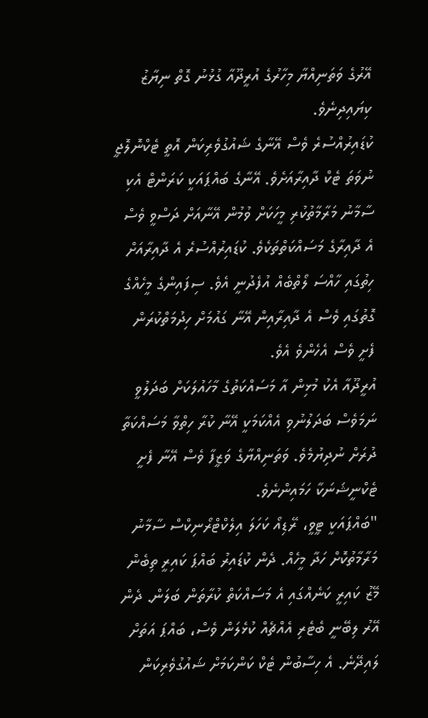އޭރުގެ ވަތަނިއްޔާ މިހާރުގެ އުރީދޫއާ ގުޅުނު ގޮތް ނިޔާޒު ކިޔައިދިނެވެ.
ކުޑައިރުއްސުރެ ވެސް އޭނާގެ ޝައުގުވެރިކަން އޮތީ ޓެކްނޮލޮޖީ ނުވަތަ ޓެކް ދާއިރާއަށެވެ. އޭނާގެ ބައްޕައަކީ ކަރަންޓް އެކި ސާމާނު މަރާމާތުކުރި މީހަކަށް ވުމުން އޭނާއަށް ދަސްވީ ވެސް އެ ދާއިރާގެ މަސައްކަތްތަކެވެ. ކުޑައިރުއްސުރެ އެ ދާއިރާއަށް ހިތުގައި ހާއްސަ ލޯތްބެއް އުފެދުނީ އެވެ. ސިފައިންގެ މީހެއްގެ ގޮތުގައި ވެސް އެ ދާއިރާއިން އޭނާ ގައުމަށް ހިދުމަތްކުރަން ފެށީ ވެސް އެހެންވެ އެވެ.
އުރީދޫއާ އެކު މުޅިން އާ މަސައްކަތުގެ މާހައުލަކަށް ބަދަލުވީ ނަމަވެސް ބަދަލުނުވި އެއްކަމަކީ އޭނާ ކުރާ ހިތްވާ މަސައްކަތާ ދުރަށް ނުދިޔުމެވެ. ވަތަނިއްޔާގެ ވަޒީފާ ވެސް އޭނާ ފެށީ ޓެކްނީޝަނަކާ ހަމައިންނެވެ.
"ބައްޕައަކީ ޓީވީ، ރޭޑިއޯ ކަހަލަ އިލެކްޓްރޯނިކްސް ސާމާނު މަރާމާތުކޮށް ހަދާ މީހެއް. ދެން ކުޑައިރު ބައްޕަ ކައިރީ ތިބެން މޭޒު ކައިރީ ކަނެއްގައި އެ މަސައްކަތް ކުރާތަން ބަލަން. ދެން އޭރު ލިބޭނީ ބެޓެރި އެއްޗެއް ކުޅެލަން ވެސް، ބައްޕަ އަތަށް ލައިދޭނެ. އެ ހިސާބުން ޓެކް ކަންކަމަށް ޝައުގުވެރިކަން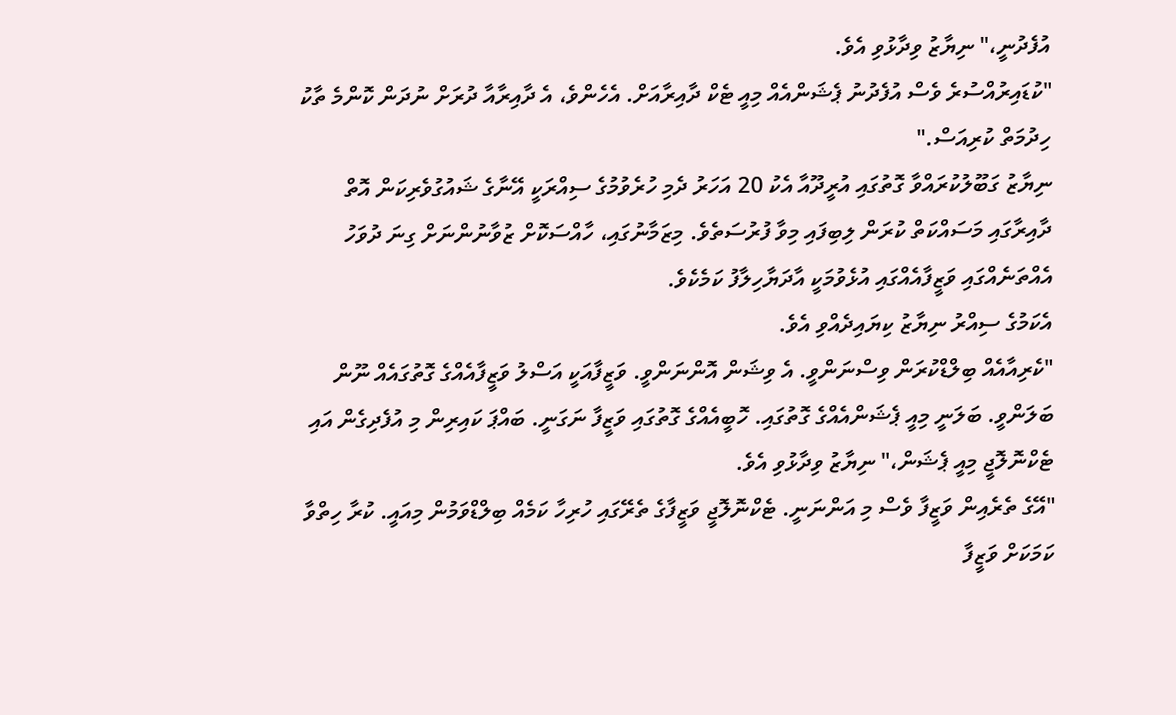އުފެދުނީ،" ނިޔާޒު ވިދާޅުވި އެވެ.
"ކުޑައިރުއްސުރެ ވެސް އުފެދުނު ޕެޝަންއެއް މިއީ ޓެކް ދާއިރާއަށް. އެހެންވެ، އެ ދާއިރާއާ ދުރަށް ނުދަން ކޮންމެ ތާކު ހިދުމަތް ކުރިއަސް."
ނިޔާޒު ގަބޫލުކުރައްވާ ގޮތުގައި އުރީދޫއާ އެކު 20 އަހަރު ދެމި ހުރެވުމުގެ ސިއްރަކީ އޭނާގެ ޝައުގުވެރިކަން އޮތް ދާއިރާގައި މަސައްކަތް ކުރަން ލިބިފައި މިވާ ފުރުސަތެވެ. މިޒަމާނުގައި، ހާއްސަކޮށް ޒުވާނުންނަށް ގިނަ ދުވަހު އެއްތަނެއްގައި ވަޒީފާއެއްގައި އުޅެވުމަކީ އާދަޔާހިލާފު ކަމެކެވެ.
އެކަމުގެ ސިއްރު ނިޔާޒު ކިޔައިދެއްވި އެވެ.
"ކެރިއާއެއް ބިލްޑްކުރަން ވިސްނަންވީ. އެ ވިޝަން އޮންނަންވީ. ވަޒީފާއަކީ އަސްލު ވަޒީފާއެއްގެ ގޮތުގައެއް ނޫން ބަލަންވީ. ބަލަނީ މިއީ ޕެޝަންއެއްގެ ގޮތުގައި. ހޮބީއެއްގެ ގޮތުގައި ވަޒީފާ ނަގަނީ. ބައްޕަ ކައިރިން މި އުފެދިގެން އައި ޓެކްނޮލޮޖީ މިއީ ޕެޝަން،" ނިޔާޒު ވިދާޅުވި އެވެ.
"އޭގެ ތެރެއިން ވަޒީފާ ވެސް މި އަންނަނީ. ޓެކްނޮލޮޖީ ވަޒީފާގެ ތެރޭގައި ހުރިހާ ކަމެއް ބިލްޑްވަމުން މިއައީ. ކުރާ ހިތްވާ ކަމަކަށް ވަޒީފާ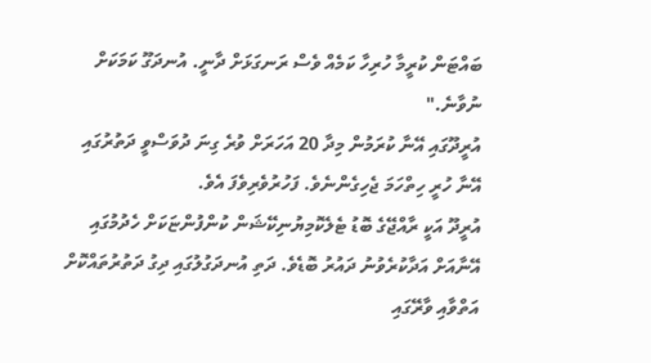ބައްޓަން ކުރީމާ ހުރިހާ ކަމެއް ވެސް ރަނގަޅަށް ދާނީ. އުނދަގޫ ކަމަކަށް ނުވާނެ."
އުރީދޫގައި އޭނާ ކުރަމުން މިދާ 20 އަހަރަށް ވުރެ ގިނަ ދުވަސްވީ ދަތުރުގައި އޭނާ ހުރީ ހިތްހަމަ ޖެހިގެންނެވެ. ފަހުރުވެރިވެފަ އެވެ.
އުރީދޫ އަކީ ރާއްޖޭގެ ބޮޑު ޓެލެކޮމިޔުނިކޭޝަން ކުންފުންޏަކަށް ހެދުމުގައި އޭނާއަށް އަދާކުރެވުނު ދައުރު ބޮޑެވެ. ދަތި އުނދަގުލުގައި ދިގު ދަތުރުތައްކޮށް އަތްވާއި ވާރޭގައި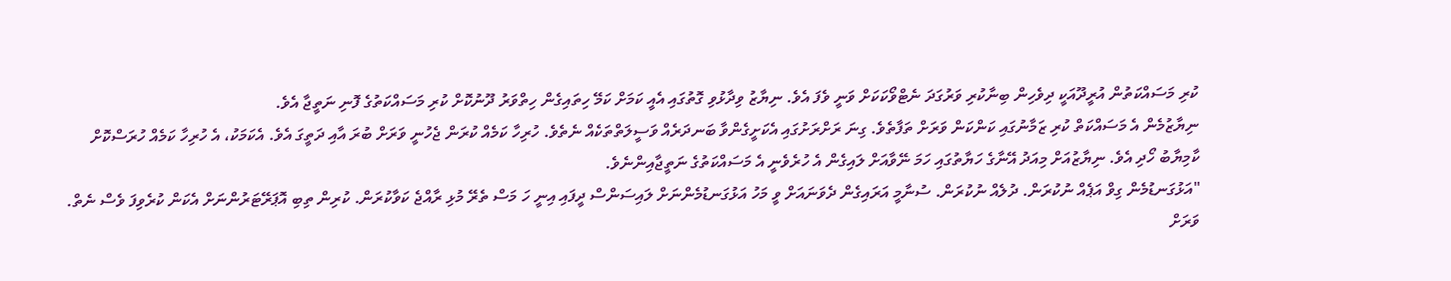ކުރި މަސައްކަތުން އުރީދޫއަކީ ދިވެހިން ބިނާކުރި ވަރުގަދަ ނެޓްވޯކަކަށް ވަނީ ވެފަ އެވެ. ނިޔާޒު ވިދާޅުވި ގޮތުގައި އެއީ ކަމަށް ކަމޭ ހިތައިގެން ހިތްވަރު ދޫނުކޮށް ކުރި މަސައްކަތުގެ ފޮނި ނަތީޖާ އެވެ.
ނިޔާޒުމެން އެ މަސައްކަތް ކުރި ޒަމާނުގައި ކަންކަން ވަރަށް ތަފާތެވެ. ގިނަ ރަށްރަށުގައި އެކަށީގެންވާ ބަނދަރެއް ވަސީލަތްތަކެއް ނެތެވެ. ހުރިހާ ކަމެއް ކުރަން ޖެހުނީ ވަރަށް ބުރަ އާއި ދަތީގަ އެވެ. އެކަމަކު، އެ ހުރިހާ ކަމެއް ހުރަސްކޮށް ކާމިޔާބު ހޯދި އެވެ. ނިޔާޒުއަށް މިއަދު އޭނާގެ ހަޔާތުގައި ހަމަ ނޭވާއަށް ލައިގެން އެ ހުރެވެނީ އެ މަސައްކަތުގެ ނަތީޖާއިންނެވެ.
"އަޅުގަނޑުމެން ގިވް އަޕެއް ނުކުރަން. ދުލެއް ނުކުރަން. ސުނާމީ އަރައިގެން ދެވަނައަށް ވީ މަހު އަޅުގަނޑުމެންނަށް ލައިސަންސް ދީފައި އިނީ ހަ މަސް ތެރޭ މުޅި ރާއްޖެ ކަވާކުރަން. ކުރިން ތިބި އޮޕަރޭޓަރުންނަށް އެކަން ކުރެވިފަ ވެސް ނެތް. ވަރަށް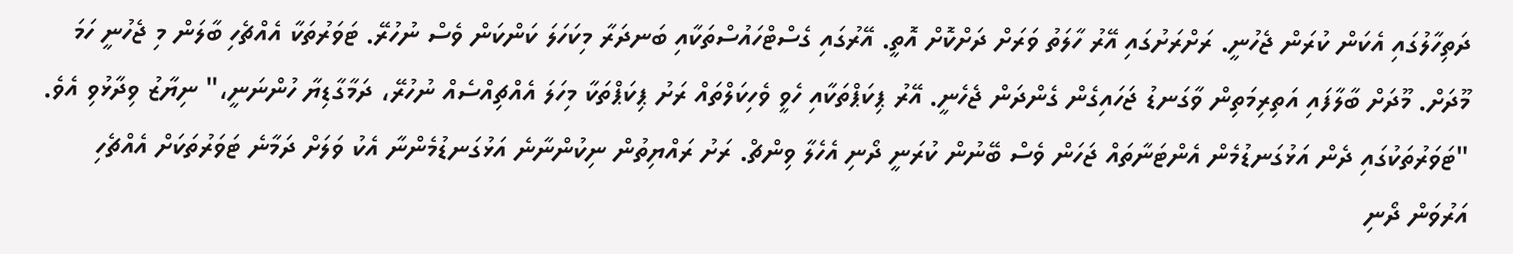ދަތިހާލުގައި އެކަން ކުރަން ޖެހުނީ. ރަށްރަށުގައި އޭރު ހާލަތު ވަރަށް ދަށްކޮށް އޮތީ. އޭރުގައި ގެސްޓްހައުސްތަކާއި ބަނދަރާ މިކަހަލަ ކަންކަން ވެސް ނުހުރޭ. ޓަވަރުތަކާ އެއްޗެހި ބާލަން މި ޖެހުނީ ހަމަ މޫދަށް. މޫދަށް ބާލާފައި އަތިރިމަތިން ވާގަނޑު ޖަހައިގެން ގެންދަން ޖެހެނީ. އޭރު ޕިކަޕްތަކާއި ހެވީ ވެހިކަލްތައް ރަށު ޕިކަޕްތަކާ މިހަލަ އެއްޗިއްސެއް ނުހުރޭ، ދަމާގާޑިޔާ ހުންނަނީ،" ނިޔާޒު ވިދާޅުވި އެވެ.
"ޓަވަރުތަކުގައި ދެން އަޅުގަނޑުމެން އެންޓަނާތައް ޖަހަން ވެސް ބޭނުން ކުރަނީ ދޯނި އެހެލާ ވިންޗް. ރަށު ރައްޔިތުން ނިކުންނާނެ އަޅުގަނޑުމެންނާ އެކު ވަލަށް ދަމާނެ ޓަވަރުތަކަށް އެއްޗެހި އަރުވަން ދޯނި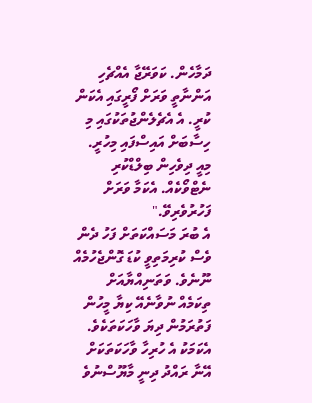ދަމާހެން. ކަވަރޭޖާ އެއްޗެހި އަންނާތީ ވަރަށް ފޯރީގައި އެކަން ކުރީ. އެ އެޗެލެންޖުތަކުގައި މި ހިސާބަށް އައިސްފައި މިހުރީ. މިއީ ދިވެހިން ބިލްޑްކުރި ނެޓްވޯކެއް. އެކަމާ ވަރަށް ފަހުރުވެރިވޭ."
އެ ބުރަ މަސައްކަތަށް ފަހު ދެން ވެސް ކުރިމަތިވީ ކުޑަ ގޮންޖެހުމެއް ނޫނެވެ. ވަތަނިއްޔާއަށް ތިކަމެއް ނުވާނެއޭ ކިޔާ މީހުން ފަތުރަމުން ދިޔަ ވާހަކަތަކެވެ. އެކަމަކު އެ ހުރިހާ ވާހަކަތަކަށް އޭނާ ރައްދު ދިނީ މާޔޫސްނުވެ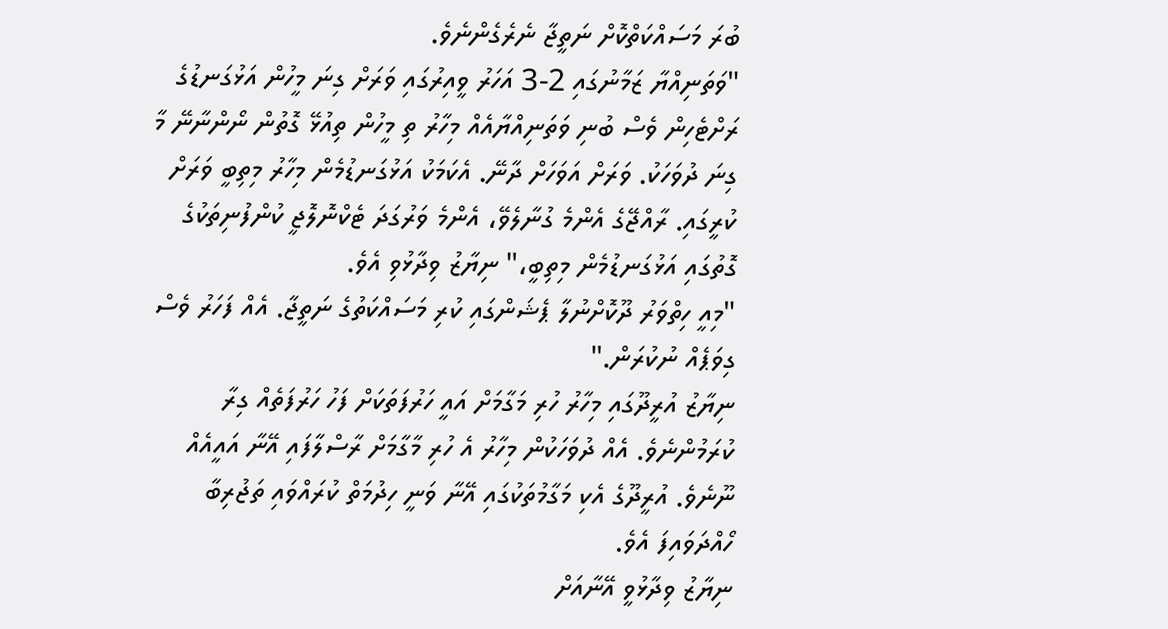ބުރަ މަސައްކަތްކޮށް ނަތީޖާ ނެރެގެންނެވެ.
"ވަތަނިއްޔާ ޒަމާނުގައި 2-3 އަހަރު ވީއިރުގައި ވަރަށް ގިނަ މީހުން އަޅުގަނޑުގެ ރަށްޓެހިން ވެސް ބުނި ވަތަނިއްޔާއެއް މިހާރު ތި މީހުން ތިއުޅޭ ގޮތުން ނޯންނާނޭ މާ ގިނަ ދުވަހަކު. ވަރަށް އަވަހަށް ދާނޭ. އެކަމަކު އަޅުގަނޑުމެން މިހާރު މިތިބީ ވަރަށް ކުރީގައި. ރާއްޖޭގެ އެންމެ ގުނާލެވޭ، އެންމެ ވަރުގަދަ ޓެކްނޮލޮޖީ ކުންފުނިތަކުގެ ގޮތުގައި އަޅުގަނޑުމެން މިތިބީ،" ނިޔާޒު ވިދާޅުވި އެވެ.
"މިއީ ހިތްވަރު ދޫކޮށްނުލާ ޕެޝަންގައި ކުރި މަސައްކަތުގެ ނަތީޖާ. އެއް ފަހަރު ވެސް ގިވަޕެއް ނުކުރަން."
ނިޔާޒު އުރީދޫގައި މިހާރު ހުރި މަގާމަށް އައީ ހަރުފަތަކަށް ފަހު ހަރުފަތެއް ގިރާ ކުރަމުންނެވެ. އެއް ދުވަހަކުން މިހާރު އެ ހުރި މާގާމަށް ރާސްލާފައި އޭނާ އައީއެއް ނޫނެވެ. އުރީދޫގެ އެކި މަގާމުތަކުގައި އޭނާ ވަނީ ހިދުމަތް ކުރައްވައި ތަޖުރިބާ ހޯއްދަވައިފަ އެވެ.
ނިޔާޒު ވިދާޅުވީ އޭނާއަށް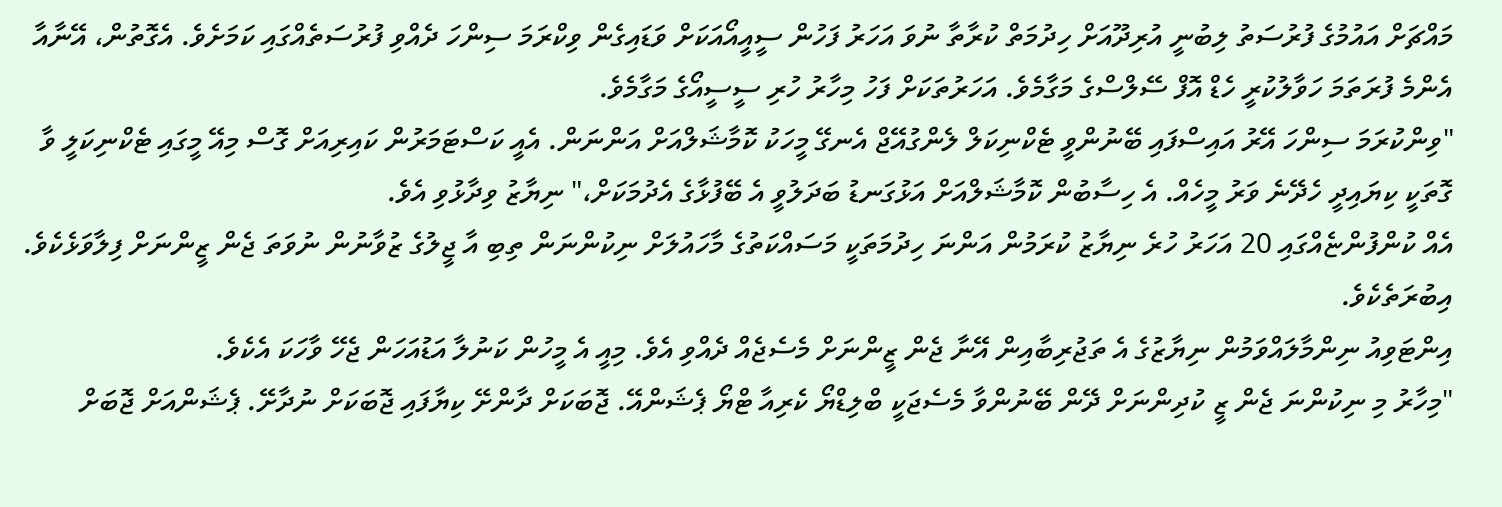މައްޗަށް އައުމުގެ ފުރުސަތު ލިބުނީ އުރިދޫއަށް ހިދުމަތް ކުރާތާ ނުވަ އަހަރު ފަހުން ސީއީއޯއަކަށް ވަޑައިގެން ވިކްރަމަ ސިންހަ ދެއްވި ފުރުސަތެއްގައި ކަމަށެވެ. އެގޮތުން، އޭނާއާ އެންމެ ފުރަތަމަ ހަވާލުކުރީ ހެޑް އޮފް ސޭލްސްގެ މަގާމެވެ. އަހަރުތަކަށް ފަހު މިހާރު ހުރި ސީސީއޯގެ މަގާމެވެ.
"ވިންކުރަމަ ސިންހަ އޭރު އައިސްފައި ބޭނުންވީ ޓެކްނިކަލް ލެންގުއޭޖް އެނގޭ މީހަކު ކޮމާޝަލްއަށް އަންނަން. އެއީ ކަސްޓަމަރުން ކައިރިއަށް ގޮސް މިއޭ މީގައި ޓެކްނިކަލީ ވާ ގޮތަކީ ކިޔައިދީ ހެދޭނެ ވަރު މީހެއް. އެ ހިސާބުން ކޮމާޝަލްއަށް އަޅުގަނޑު ބަދަލުވީ އެ ބޭފުޅާގެ އެދުމަކަށް،" ނިޔާޒު ވިދާޅުވި އެވެ.
އެއް ކުންފުންޏެއްގައި 20 އަހަރު ހުރެ ނިޔާޒު ކުރަމުން އަންނަ ހިދުމަތަކީ މަސައްކަތުގެ މާހައުލަށް ނިކުންނަން ތިބި އާ ޖީލުގެ ޒުވާނުން ނުވަތަ ޖެން ޒީންނަށް ފިލާވަޅެކެވެ. އިބުރަތެކެވެ.
އިންޓަވިއު ނިންމާލައްވަމުން ނިޔާޒުގެ އެ ތަޖުރިބާއިން އޭނާ ޖެން ޒީންނަށް މެސެޖެއް ދެއްވި އެވެ. މިއީ އެ މީހުން ކަނުލާ އަޑުއަހަން ޖެހޭ ވާހަކަ އެކެވެ.
"މިހާރު މި ނިކުންނަ ޖެން ޒީ ކުދިންނަށް ދޭން ބޭނުންވާ މެސެޖަކީ ބްލިޑްޔޯ ކެރިއާ ޓްޔޯ ޕެޝަންއޭ. ޖޮބަކަށް ދާންށޭ ކިޔާފައި ޖޮބަކަށް ނުދާށޭ. ޕެޝަންއަށް ޖޮބަށް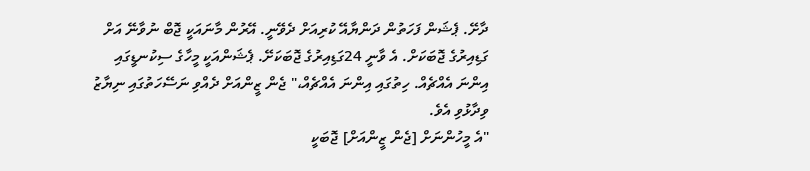ދާށޭ. ޕެޝަން ފަހަތުން ދަންޔާއޭ ކުރިއަށް ދެވޭނީ. އޭރުން މާނައަކީ ޖޮބް ނުވާނޭ އަށް ގަޑިއިރުގެ ޖޮބަކަށް. އެ ވާނީ 24ގަޑިއިރުގެ ޖޮބަކަށޭ. ޕެޝަންއަކީ މީހާގެ ސިކުނޑީގައި އިންނަ އެއްޗެއް. ހިތުގައި އިންނަ އެއްޗެއް،" ޖެން ޒީންއަށް ދެއްވި ނަސޭހަތުގައި ނިޔާޒު ވިދާޅުވި އެވެ.
"އެ މީހުންނަށް [ޖެން ޒީންއަށް] ޖޮބަކީ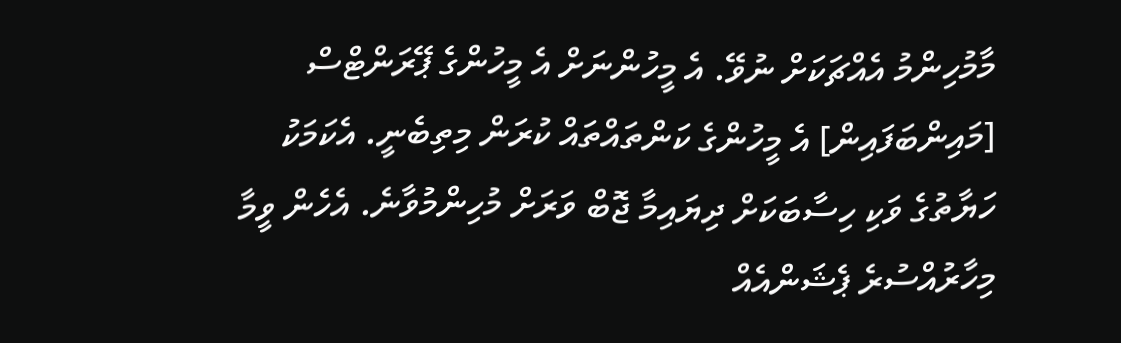މާމުހިންމު އެއްޗަކަށް ނުވޭ. އެ މީހުންނަށް އެ މީހުންގެ ޕޭރަންޓްސް [މައިންބަފައިން] އެ މީހުންގެ ކަންތައްތައް ކުރަން މިތިބެނީ. އެކަމަކު ހަޔާތުގެ ވަކި ހިސާބަކަށް ދިޔައިމާ ޖޮބް ވަރަށް މުހިންމުވާނެ. އެހެން ވީމާ މިހާރުއްސުރެ ޕެޝަންއެއް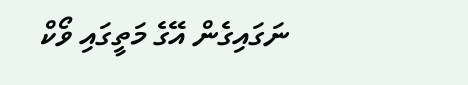ނަގައިގެން އޭގެ މަތީގައި ވޯކް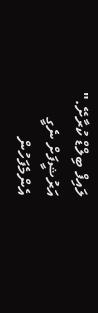ލައިފް ބިލްޑް ކުރާށޭ."
އަރުޝީފަށް ނެގީ
އެންމެފަހުން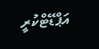އަޕްޑޭޓްކުރީ